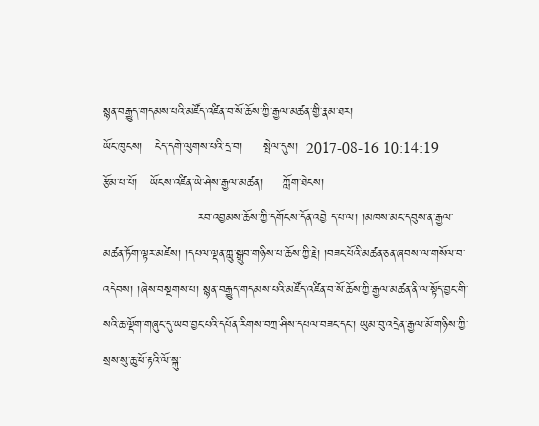སྙན་བརྒྱུད་གདམས་པའི་མཛོད་འཛིན་བ་སོ་ཆོས་ཀྱི་རྒྱལ་མཚན་གྱི་རྣམ་ཐར།
ཡོང་ཁུངས།   ངེད་དགེ་ལུགས་པའི་དྲ་བ།     སྤེལ་དུས།  2017-08-16 10:14:19     རྩོམ་པ་པོ།   ཡོངས་འཛིན་ཡེ་ཤེས་རྒྱལ་མཚན།     ཀློག་ཐེངས།
                       རབ་འབྱམས་ཆོས་ཀྱི་དགོངས་དོན་འབྱེ ད་པ་ལ། །མཁས་མང་དབུས་ན་རྒྱལ་མཚན་ཏོག་ལྟར་མཛེས། །དཔལ་ལྡན་ཀླུ་སྒྲུབ་གཉིས་པ་ཆོས་ཀྱི་རྗེ། །བཟང་པོའི་མཚན་ཅན་ཞབས་ལ་གསོལ་བ་འདེབས། །ཞེས་བསྔགས་པ། སྙན་བརྒྱུད་གདམས་པའི་མཛོད་འཛིན་བ་སོ་ཆོས་ཀྱི་རྒྱལ་མཚན་ནི་ལ་སྟོད་བྱང་གི་སའི་ཆ་ལྡོག་གཞུང་དུ་ཡབ་བྱང་པའི་དཔོན་རིགས་བཀྲ་ཤིས་དཔལ་བཟང་དང་། ཡུམ་བུ་འདྲེན་རྒྱལ་མོ་གཉིས་ཀྱི་སྲས་སུ་ཆུ་ཕོ་རྟའི་ལོ་སྐུ་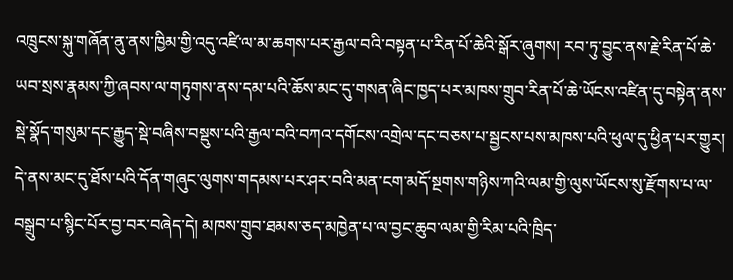འཁྲུངས་སྐུ་གཞོན་ནུ་ནས་ཁྱིམ་གྱི་འདུ་འཛི་ལ་མ་ཆགས་པར་རྒྱལ་བའི་བསྟན་པ་རིན་པོ་ཆེའི་སྒོར་ཞུགས། རབ་ཏུ་བྱུང་ནས་རྗེ་རིན་པོ་ཆེ་ཡབ་སྲས་རྣམས་ཀྱི་ཞབས་ལ་གཏུགས་ནས་དམ་པའི་ཆོས་མང་དུ་གསན་ཞིང་ཁྱད་པར་མཁས་གྲུབ་རིན་པོ་ཆེ་ཡོངས་འཛིན་དུ་བསྟེན་ནས་སྡེ་སྣོད་གསུམ་དང་རྒྱུད་སྡེ་བཞིས་བསྡུས་པའི་རྒྱལ་བའི་བཀའ་དགོངས་འགྲེལ་དང་བཅས་པ་སྦྱངས་པས་མཁས་པའི་ཕུལ་དུ་ཕྱིན་པར་གྱུར། དེ་ནས་མང་དུ་ཐོས་པའི་དོན་གཞུང་ལུགས་གདམས་པར་ཤར་བའི་མན་ངག་མདོ་སྔགས་གཉིས་ཀའི་ལམ་གྱི་ལུས་ཡོངས་སུ་རྫོགས་པ་ལ་བསྒྲུབ་པ་སྙིང་པོར་བྱ་བར་བཞེད་དེ། མཁས་གྲུབ་ཐམས་ཅད་མཁྱེན་པ་ལ་བྱང་ཆུབ་ལམ་གྱི་རིམ་པའི་ཁྲིད་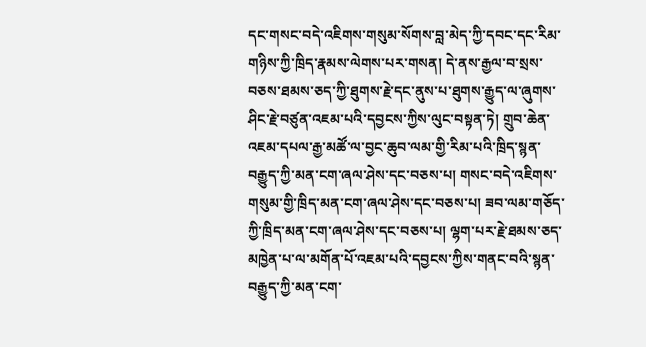དང་གསང་བདེ་འཇིགས་གསུམ་སོགས་བླ་མེད་ཀྱི་དབང་དང་རིམ་གཉིས་ཀྱི་ཁྲིད་རྣམས་ལེགས་པར་གསན། དེ་ནས་རྒྱལ་བ་སྲས་བཅས་ཐམས་ཅད་ཀྱི་ཐུགས་རྗེ་དང་ནུས་པ་ཐུགས་རྒྱུད་ལ་ཞུགས་ཤིང་རྗེ་བཙུན་འཇམ་པའི་དབྱངས་ཀྱིས་ལུང་བསྟན་ཏེ། གྲུབ་ཆེན་འཇམ་དཔལ་རྒྱ་མཚོ་ལ་བྱང་ཆུབ་ལམ་གྱི་རིམ་པའི་ཁྲིད་སྙན་བརྒྱུད་ཀྱི་མན་ངག་ཞལ་ཤེས་དང་བཅས་པ། གསང་བདེ་འཇིགས་གསུམ་གྱི་ཁྲིད་མན་ངག་ཞལ་ཤེས་དང་བཅས་པ། ཟབ་ལམ་གཅོད་ཀྱི་ཁྲིད་མན་ངག་ཞལ་ཤེས་དང་བཅས་པ། ལྷག་པར་རྗེ་ཐམས་ཅད་མཁྱེན་པ་ལ་མགོན་པོ་འཇམ་པའི་དབྱངས་ཀྱིས་གནང་བའི་སྙན་བརྒྱུད་ཀྱི་མན་ངག་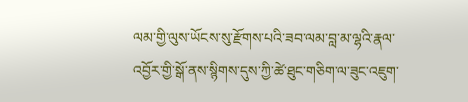ལམ་གྱི་ལུས་ཡོངས་སུ་རྫོགས་པའི་ཟབ་ལམ་བླ་མ་ལྷའི་རྣལ་འབྱོར་གྱི་སྒོ་ནས་སྙིགས་དུས་ཀྱི་ཚེ་ཐུང་གཅིག་ལ་ཟུང་འཇུག་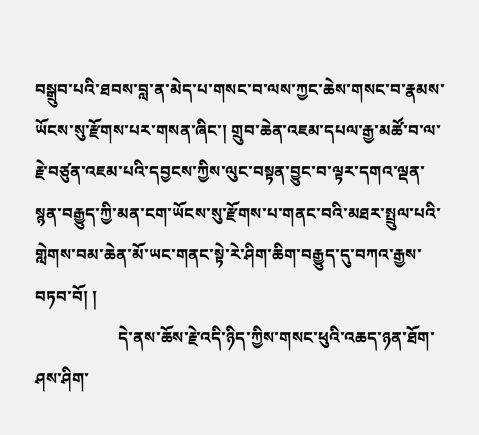བསྒྲུབ་པའི་ཐབས་བླ་ན་མེད་པ་གསང་བ་ལས་ཀྱང་ཆེས་གསང་བ་རྣམས་ཡོངས་སུ་རྫོགས་པར་གསན་ཞིང་། གྲུབ་ཆེན་འཇམ་དཔལ་རྒྱ་མཚོ་བ་ལ་རྗེ་བཙུན་འཇམ་པའི་དབྱངས་ཀྱིས་ལུང་བསྟན་བྱུང་བ་ལྟར་དགའ་ལྡན་སྙན་བརྒྱུད་ཀྱི་མན་ངག་ཡོངས་སུ་རྫོགས་པ་གནང་བའི་མཐར་སྤྲུལ་པའི་གླེགས་བམ་ཆེན་མོ་ཡང་གནང་སྟེ་རེ་ཤིག་ཆིག་བརྒྱུད་དུ་བཀའ་རྒྱས་བཏབ་བོ། །
                    དེ་ནས་ཆོས་རྗེ་འདི་ཉིད་ཀྱིས་གསང་ཕུའི་འཆད་ཉན་ཐོག་ཤས་ཤིག་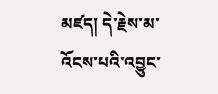མཛད། དེ་རྗེས་མ་འོངས་པའི་འབྱུང་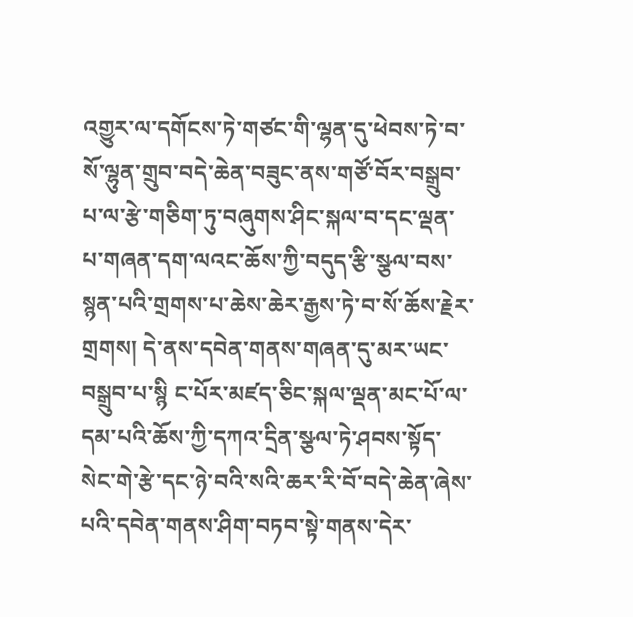འགྱུར་ལ་དགོངས་ཏེ་གཙང་གི་ལྷན་དུ་ཕེབས་ཏེ་བ་སོ་ལྷུན་གྲུབ་བདེ་ཆེན་བཟུང་ནས་གཙོ་བོར་བསྒྲུབ་པ་ལ་རྩེ་གཅིག་ཏུ་བཞུགས་ཤིང་སྐལ་བ་དང་ལྡན་པ་གཞན་དག་ལའང་ཆོས་ཀྱི་བདུད་རྩི་སྩལ་བས་སྙན་པའི་གྲགས་པ་ཆེས་ཆེར་རྒྱས་ཏེ་བ་སོ་ཆོས་རྗེར་གྲགས། དེ་ནས་དབེན་གནས་གཞན་དུ་མར་ཡང་བསྒྲུབ་པ་སྙི ང་པོར་མཛད་ཅིང་སྐལ་ལྡན་མང་པོ་ལ་དམ་པའི་ཆོས་ཀྱི་དཀའ་དྲིན་སྩལ་ཏེ་ཤབས་སྟོད་སེང་གེ་རྩེ་དང་ཉེ་བའི་སའི་ཆར་རི་བོ་བདེ་ཆེན་ཞེས་པའི་དབེན་གནས་ཤིག་བཏབ་སྟེ་གནས་དེར་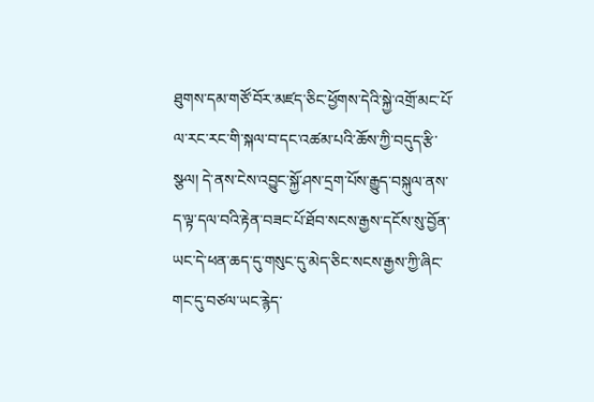ཐུགས་དམ་གཙོ་བོར་མཛད་ཅིང་ཕྱོགས་དེའི་སྐྱེ་འགྲོ་མང་པོ་ལ་རང་རང་གི་སྐལ་བ་དང་འཚམ་པའི་ཆོས་ཀྱི་བདུད་རྩི་སྩལ། དེ་ནས་ངེས་འབྱུང་སྐྱོ་ཤས་དྲག་པོས་རྒྱུད་བསྐུལ་ནས་ད་ལྟ་དལ་བའི་རྟེན་བཟང་པོ་ཐོབ་སངས་རྒྱས་དངོས་སུ་བྱོན་ཡང་དེ་ཕན་ཆད་དུ་གསུང་དུ་མེད་ཅིང་སངས་རྒྱས་ཀྱི་ཞིང་གང་དུ་བཙལ་ཡང་རྙེད་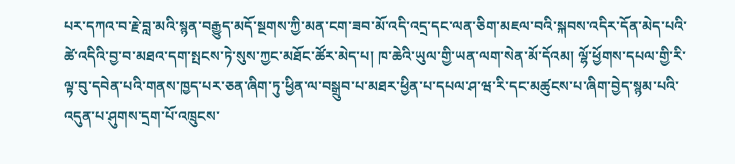པར་དཀའ་བ་རྗེ་བླ་མའི་སྙན་བརྒྱུད་མདོ་སྔགས་ཀྱི་མན་ངག་ཟབ་མོ་འདི་འདྲ་དང་ལན་ཅིག་མཇལ་བའི་སྐབས་འདིར་དོན་མེད་པའི་ཚེ་འདིའི་བྱ་བ་མཐའ་དག་སྤངས་ཏེ་སུས་ཀྱང་མཐོང་ཚོར་མེད་པ། ཁ་ཆེའི་ཡུལ་གྱི་ཡན་ལག་སེན་མོ་དོའམ། ལྷོ་ཕྱོགས་དཔལ་གྱི་རི་ལྟ་བུ་དབེན་པའི་གནས་ཁྱད་པར་ཅན་ཞིག་ཏུ་ཕྱིན་ལ་བསྒྲུབ་པ་མཐར་ཕྱིན་པ་དཔལ་ཤ་ཝ་རི་དང་མཚུངས་པ་ཞིག་བྱེད་སྙམ་པའི་འདུན་པ་ཤུགས་དྲག་པོ་འཁྲུངས་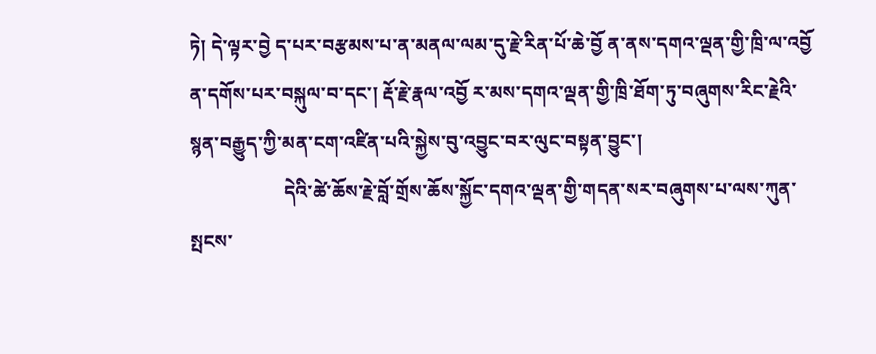ཏེ། དེ་ལྟར་བྱེ ད་པར་བརྩམས་པ་ན་མནལ་ལམ་དུ་རྗེ་རིན་པོ་ཆེ་བྱོ ན་ནས་དགའ་ལྡན་གྱི་ཁྲི་ལ་འབྱོ ན་དགོས་པར་བསྐུལ་བ་དང་། རྡོ་རྗེ་རྣལ་འབྱོ ར་མས་དགའ་ལྡན་གྱི་ཁྲི་ཐོག་ཏུ་བཞུགས་རིང་རྗེའི་སྙན་བརྒྱུད་ཀྱི་མན་ངག་འཛིན་པའི་སྐྱེས་བུ་འབྱུང་བར་ལུང་བསྟན་བྱུང་།
                    དེའི་ཚེ་ཆོས་རྗེ་བློ་གྲོས་ཆོས་སྐྱོང་དགའ་ལྡན་གྱི་གདན་སར་བཞུགས་པ་ལས་ཀུན་སྤངས་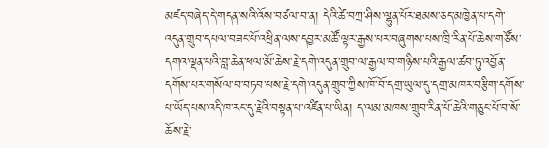མཛད་བཞེད་དེ་གདན་སའི་འོས་བཙལ་བ་ན། དེའི་ཚེ་བཀྲ་ཤིས་ལྷུན་པོར་ཐམས་ཅད་མཁྱེན་པ་དགེ་འདུན་གྲུབ་དཔལ་བཟང་པོ་འཕྲིན་ལས་དབྱར་མཚོ་ལྟར་རྒྱས་པར་བཞུགས་པས་ཁྲི་རིན་པོ་ཆེས་གཙོས་དགའ་ལྡན་པའི་བླ་ཆེན་ཕལ་མོ་ཆེས་རྗེ་དགེ་འདུན་གྲུབ་ལ་རྒྱལ་བ་གཉིས་པའི་རྒྱལ་ཚབ་ཏུ་འབྱོན་དགོས་པར་གསོལ་བ་བཏབ་པས་རྗེ་དགེ་འདུན་གྲུབ་ཀྱིས་ཁོ་བོ་དགྲ་ཡུལ་དུ་དགྲ་མཁར་བརྩིག་དགོས་པ་ཡོད་པས་འདི་ཁ་རང་དུ་རྗེའི་བསྟན་པ་འཛིན་པ་ཡིན། ད་ལམ་མཁས་གྲུབ་རིན་པོ་ཆེའི་གཅུང་པོ་བ་སོ་ཆོས་རྗེ་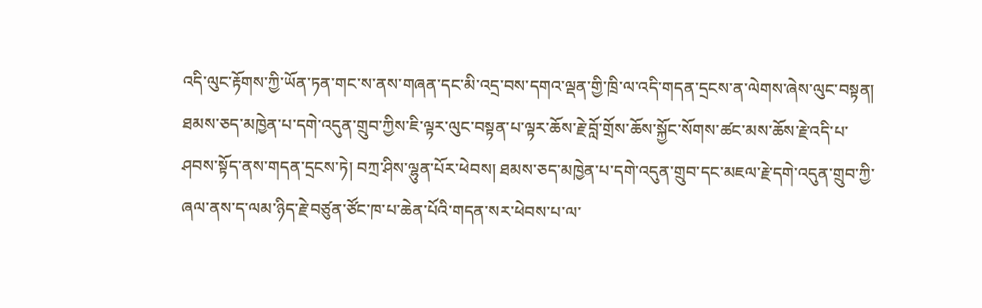འདི་ལུང་རྟོགས་ཀྱི་ཡོན་ཏན་གང་ས་ནས་གཞན་དང་མི་འདྲ་བས་དགའ་ལྡན་གྱི་ཁྲི་ལ་འདི་གདན་དྲངས་ན་ལེགས་ཞེས་ལུང་བསྟན། ཐམས་ཅད་མཁྱེན་པ་དགེ་འདུན་གྲུབ་ཀྱིས་ཇི་ལྟར་ལུང་བསྟན་པ་ལྟར་ཆོས་རྗེ་བློ་གྲོས་ཆོས་སྐྱོང་སོགས་ཚང་མས་ཆོས་རྗེ་འདི་པ་ཤབས་སྟོད་ནས་གདན་དྲངས་ཏེ། བཀྲ་ཤིས་ལྷུན་པོར་ཕེབས། ཐམས་ཅད་མཁྱེན་པ་དགེ་འདུན་གྲུབ་དང་མཇལ་རྗེ་དགེ་འདུན་གྲུབ་ཀྱི་ཞལ་ནས་ད་ལམ་ཉིད་རྗེ་བཙུན་ཙོང་ཁ་པ་ཆེན་པོའི་གདན་སར་ཕེབས་པ་ལ་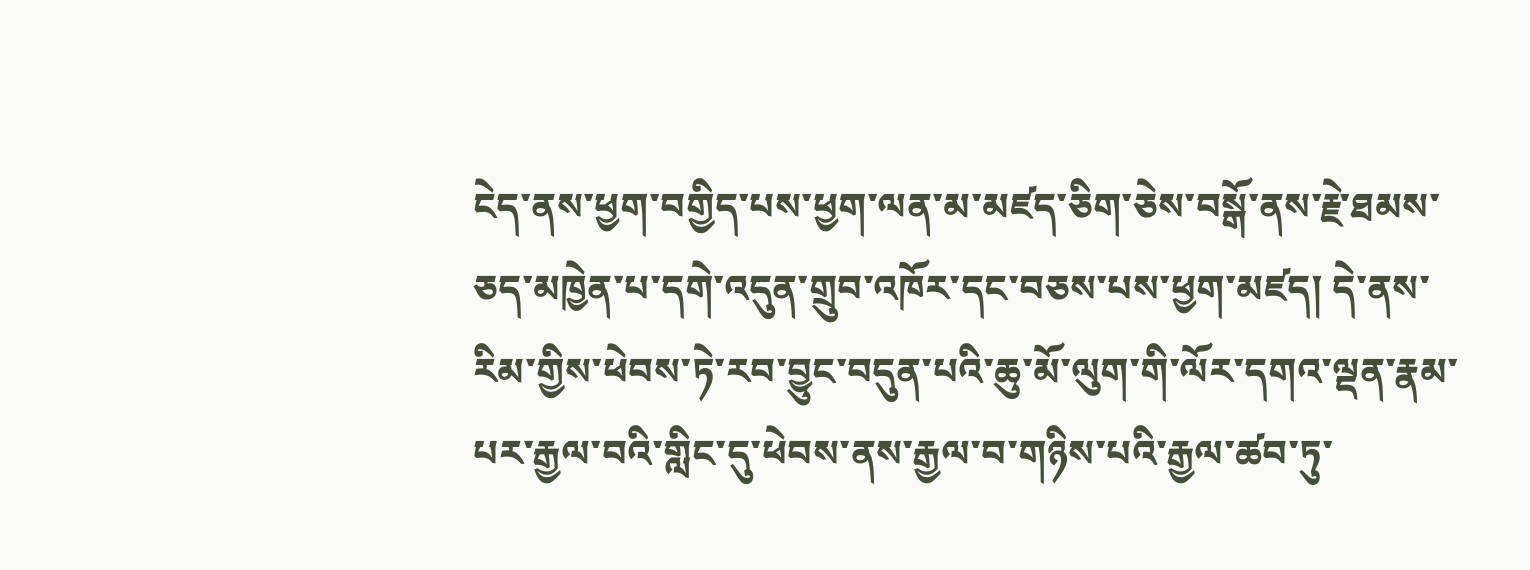ངེད་ནས་ཕྱག་བགྱིད་པས་ཕྱག་ལན་མ་མཛད་ཅིག་ཅེས་བསྒོ་ནས་རྗེ་ཐམས་ཅད་མཁྱེན་པ་དགེ་འདུན་གྲུབ་འཁོར་དང་བཅས་པས་ཕྱག་མཛད། དེ་ནས་རིམ་གྱིས་ཕེབས་ཏེ་རབ་བྱུང་བདུན་པའི་ཆུ་མོ་ལུག་གི་ལོར་དགའ་ལྡན་རྣམ་པར་རྒྱལ་བའི་གླིང་དུ་ཕེབས་ནས་རྒྱལ་བ་གཉིས་པའི་རྒྱལ་ཚབ་ཏུ་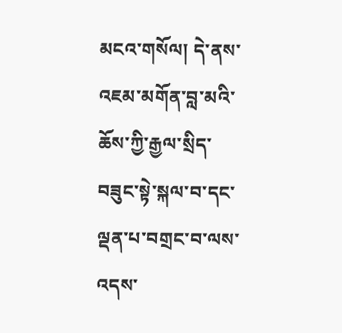མངའ་གསོལ། དེ་ནས་འཇམ་མགོན་བླ་མའི་ཆོས་ཀྱི་རྒྱལ་སྲིད་བཟུང་སྟེ་སྐལ་བ་དང་ལྡན་པ་བགྲང་བ་ལས་འདས་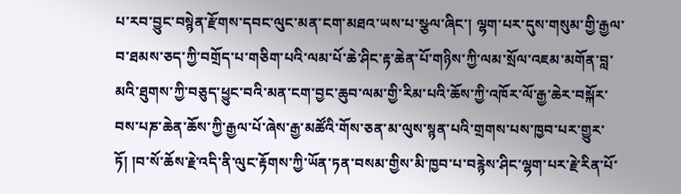པ་རབ་བྱུང་བསྙེན་རྫོགས་དབང་ལུང་མན་ངག་མཐའ་ཡས་པ་སྩལ་ཞིང་། ལྷག་པར་དུས་གསུམ་གྱི་རྒྱལ་བ་ཐམས་ཅད་ཀྱི་བགྲོད་པ་གཅིག་པའི་ལམ་པོ་ཆེ་ཤིང་རྟ་ཆེན་པོ་གཉིས་ཀྱི་ལམ་སྲོལ་འཇམ་མགོན་བླ་མའི་ཐུགས་ཀྱི་བཅུད་ཕྱུང་བའི་མན་ངག་བྱང་ཆུབ་ལམ་གྱི་རིམ་པའི་ཆོས་ཀྱི་འཁོར་ལོ་རྒྱ་ཆེར་བསྐོར་བས་པཎ་ཆེན་ཆོས་ཀྱི་རྒྱལ་པོ་ཞེས་རྒྱ་མཚོའི་གོས་ཅན་མ་ལུས་སྙན་པའི་གྲགས་པས་ཁྱབ་པར་གྱུར་ཏོ། །བ་སོ་ཆོས་རྗེ་འདི་ནི་ལུང་རྟོགས་ཀྱི་ཡོན་ཏན་བསམ་གྱིས་མི་ཁྱབ་པ་བརྙེས་ཤིང་ལྷག་པར་རྗེ་རིན་པོ་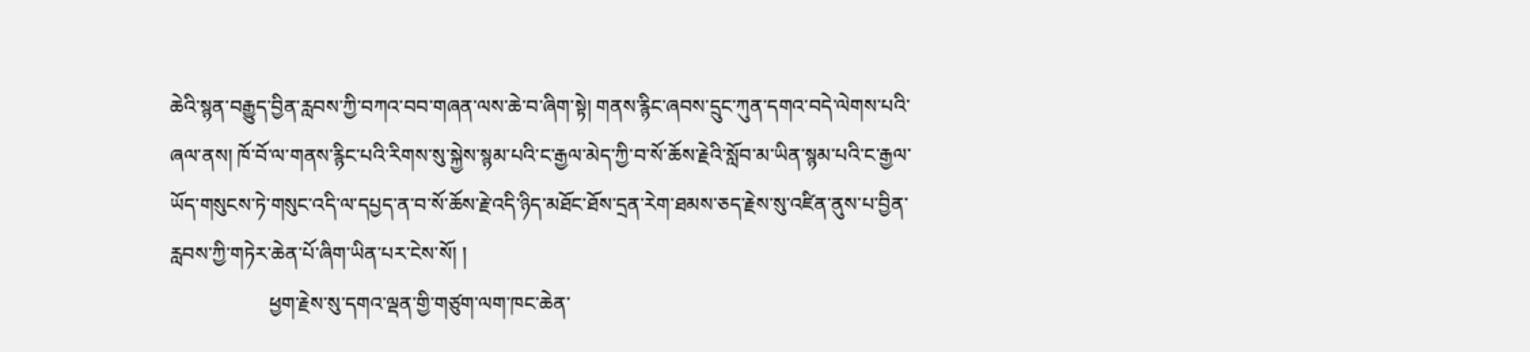ཆེའི་སྙན་བརྒྱུད་བྱིན་རླབས་ཀྱི་བཀའ་བབ་གཞན་ལས་ཆེ་བ་ཞིག་སྟེ། གནས་རྙིང་ཞབས་དྲུང་ཀུན་དགའ་བདེ་ལེགས་པའི་ཞལ་ནས། ཁོ་བོ་ལ་གནས་རྙིང་པའི་རིགས་སུ་སྐྱེས་སྙམ་པའི་ང་རྒྱལ་མེད་ཀྱི་བ་སོ་ཆོས་རྗེའི་སློབ་མ་ཡིན་སྙམ་པའི་ང་རྒྱལ་ཡོད་གསུངས་ཏེ་གསུང་འདི་ལ་དཔྱད་ན་བ་སོ་ཆོས་རྗེ་འདི་ཉིད་མཐོང་ཐོས་དྲན་རེག་ཐམས་ཅད་རྗེས་སུ་འཛིན་ནུས་པ་བྱིན་རླབས་ཀྱི་གཏེར་ཆེན་པོ་ཞིག་ཡིན་པར་ངེས་སོ། །
                    ཕྱག་རྗེས་སུ་དགའ་ལྡན་གྱི་གཙུག་ལག་ཁང་ཆེན་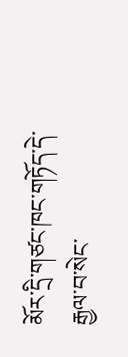མོར་དྲི་གཙང་ཁང་གཏོད་དེ་རྒྱལ་བ་སེང་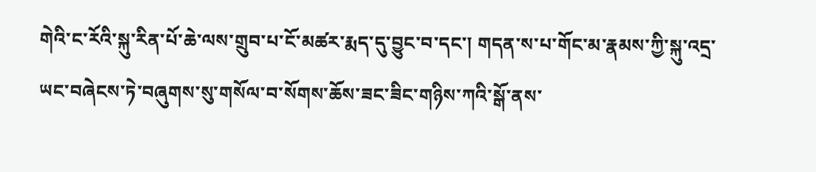གེའི་ང་རོའི་སྐུ་རིན་པོ་ཆེ་ལས་གྲུབ་པ་ངོ་མཚར་རྨད་དུ་བྱུང་བ་དང་། གདན་ས་པ་གོང་མ་རྣམས་ཀྱི་སྐུ་འདྲ་ཡང་བཞེངས་ཏེ་བཞུགས་སུ་གསོལ་བ་སོགས་ཆོས་ཟང་ཟིང་གཉིས་ཀའི་སྒོ་ནས་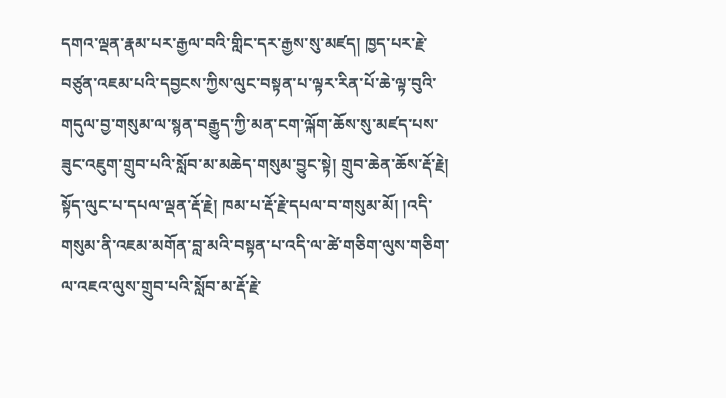དགའ་ལྡན་རྣམ་པར་རྒྱལ་བའི་གླིང་དར་རྒྱས་སུ་མཛད། ཁྱད་པར་རྗེ་བཙུན་འཇམ་པའི་དབྱངས་ཀྱིས་ལུང་བསྟན་པ་ལྟར་རིན་པོ་ཆེ་ལྟ་བུའི་གདུལ་བྱ་གསུམ་ལ་སྙན་བརྒྱུད་ཀྱི་མན་ངག་ལྐོག་ཆོས་སུ་མཛད་པས་ཟུང་འཇུག་གྲུབ་པའི་སློབ་མ་མཆེད་གསུམ་བྱུང་སྟེ། གྲུབ་ཆེན་ཆོས་རྡོ་རྗེ། སྟོད་ལུང་པ་དཔལ་ལྡན་རྡོ་རྗེ། ཁམ་པ་རྡོ་རྗེ་དཔལ་བ་གསུམ་མོ། །འདི་གསུམ་ནི་འཇམ་མགོན་བླ་མའི་བསྟན་པ་འདི་ལ་ཚེ་གཅིག་ལུས་གཅིག་ལ་འཇའ་ལུས་གྲུབ་པའི་སློབ་མ་རྡོ་རྗེ་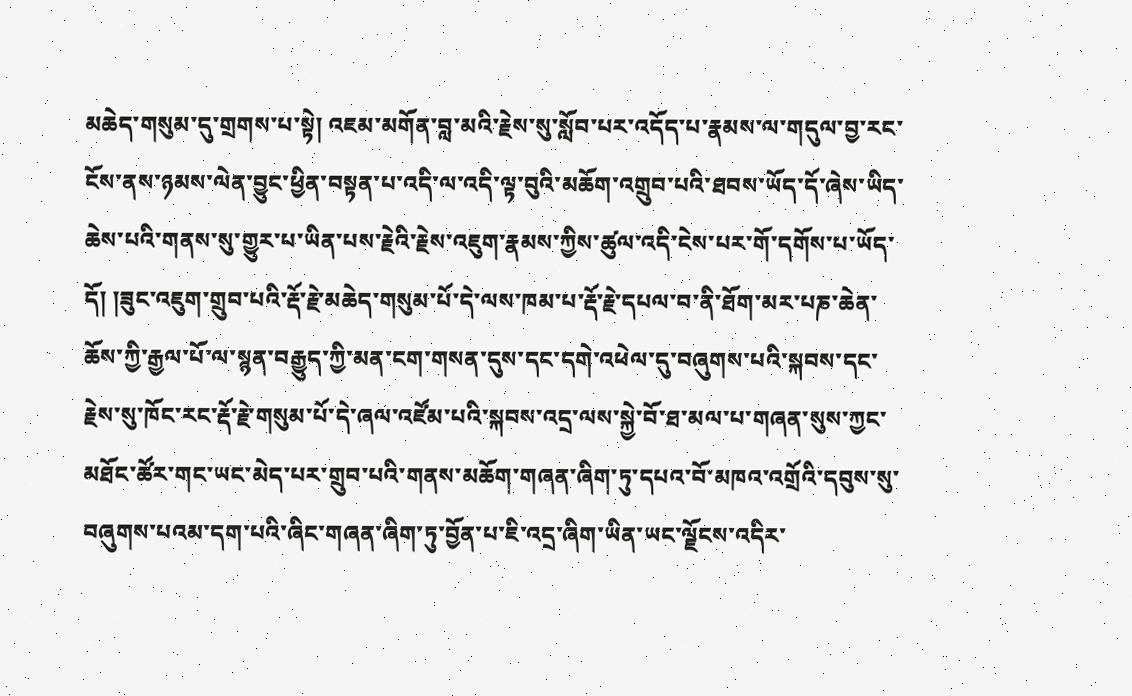མཆེད་གསུམ་དུ་གྲགས་པ་སྟེ། འཇམ་མགོན་བླ་མའི་རྗེས་སུ་སློབ་པར་འདོད་པ་རྣམས་ལ་གདུལ་བྱ་རང་ངོས་ནས་ཉམས་ལེན་བྱུང་ཕྱིན་བསྟན་པ་འདི་ལ་འདི་ལྟ་བུའི་མཆོག་འགྲུབ་པའི་ཐབས་ཡོད་དོ་ཞེས་ཡིད་ཆེས་པའི་གནས་སུ་གྱུར་པ་ཡིན་པས་རྗེའི་རྗེས་འཇུག་རྣམས་ཀྱིས་ཚུལ་འདི་ངེས་པར་གོ་དགོས་པ་ཡོད་དོ། །ཟུང་འཇུག་གྲུབ་པའི་རྡོ་རྗེ་མཆེད་གསུམ་པོ་དེ་ལས་ཁམ་པ་རྡོ་རྗེ་དཔལ་བ་ནི་ཐོག་མར་པཎ་ཆེན་ཆོས་ཀྱི་རྒྱལ་པོ་ལ་སྙན་བརྒྱུད་ཀྱི་མན་ངག་གསན་དུས་དང་དགེ་འཕེལ་དུ་བཞུགས་པའི་སྐབས་དང་རྗེས་སུ་ཁོང་རང་རྡོ་རྗེ་གསུམ་པོ་དེ་ཞལ་འཛོམ་པའི་སྐབས་འདྲ་ལས་སྐྱེ་བོ་ཐ་མལ་པ་གཞན་སུས་ཀྱང་མཐོང་ཚོར་གང་ཡང་མེད་པར་གྲུབ་པའི་གནས་མཆོག་གཞན་ཞིག་ཏུ་དཔའ་བོ་མཁའ་འགྲོའི་དབུས་སུ་བཞུགས་པའམ་དག་པའི་ཞིང་གཞན་ཞིག་ཏུ་བྱོན་པ་ཇི་འདྲ་ཞིག་ཡིན་ཡང་ལྗོངས་འདིར་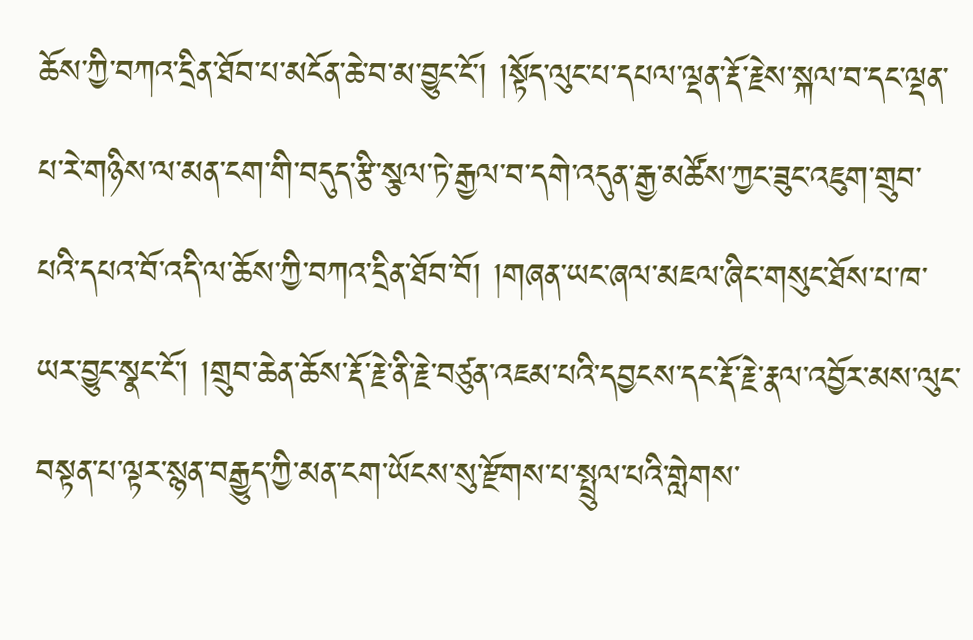ཆོས་ཀྱི་བཀའ་དྲིན་ཐོབ་པ་མངོན་ཆེ་བ་མ་བྱུང་ངོ་། །སྟོད་ལུང་པ་དཔལ་ལྡན་རྡོ་རྗེས་སྐལ་བ་དང་ལྡན་པ་རེ་གཉིས་ལ་མན་ངག་གི་བདུད་རྩི་སྩལ་ཏེ་རྒྱལ་བ་དགེ་འདུན་རྒྱ་མཚོས་ཀྱང་ཟུང་འཇུག་གྲུབ་པའི་དཔའ་བོ་འདི་ལ་ཆོས་ཀྱི་བཀའ་དྲིན་ཐོབ་བོ། །གཞན་ཡང་ཞལ་མཇལ་ཞིང་གསུང་ཐོས་པ་ཁ་ཡར་བྱུང་སྣང་ངོ་། །གྲུབ་ཆེན་ཆོས་རྡོ་རྗེ་ནི་རྗེ་བཙུན་འཇམ་པའི་དབྱངས་དང་རྡོ་རྗེ་རྣལ་འབྱོར་མས་ལུང་བསྟན་པ་ལྟར་སྙན་བརྒྱུད་ཀྱི་མན་ངག་ཡོངས་སུ་རྫོགས་པ་སྤྲུལ་པའི་གླེགས་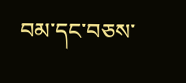བམ་དང་བཅས་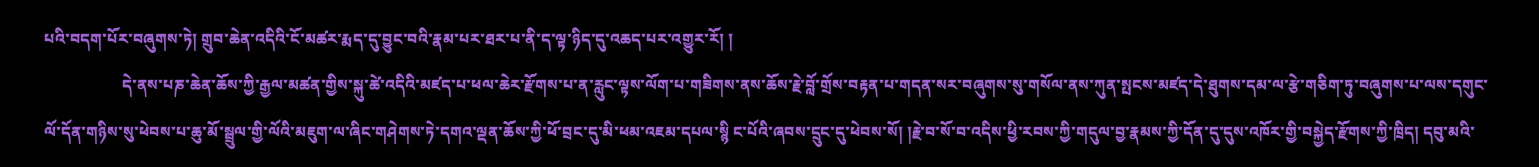པའི་བདག་པོར་བཞུགས་ཏེ། གྲུབ་ཆེན་འདིའི་ངོ་མཚར་རྨད་དུ་བྱུང་བའི་རྣམ་པར་ཐར་པ་ནི་ད་ལྟ་ཉིད་དུ་འཆད་པར་འགྱུར་རོ། །
                    དེ་ནས་པཎ་ཆེན་ཆོས་ཀྱི་རྒྱལ་མཚན་གྱིས་སྐུ་ཚེ་འདིའི་མཛད་པ་ཕལ་ཆེར་རྫོགས་པ་ན་རླུང་ལྟས་ལོག་པ་གཟིགས་ནས་ཆོས་རྗེ་བློ་གྲོས་བརྟན་པ་གདན་སར་བཞུགས་སུ་གསོལ་ནས་ཀུན་སྤངས་མཛད་དེ་ཐུགས་དམ་ལ་རྩེ་གཅིག་ཏུ་བཞུགས་པ་ལས་དགུང་ལོ་དོན་གཉིས་སུ་ཕེབས་པ་ཆུ་མོ་སྦྲུལ་གྱི་ལོའི་མཇུག་ལ་ཞིང་གཤེགས་ཏེ་དགའ་ལྡན་ཆོས་ཀྱི་ཕོ་བྲང་དུ་མི་ཕམ་འཇམ་དཔལ་སྙི ང་པོའི་ཞབས་དྲུང་དུ་ཕེབས་སོ། །རྗེ་བ་སོ་བ་འདིས་ཕྱི་རབས་ཀྱི་གདུལ་བྱ་རྣམས་ཀྱི་དོན་དུ་དུས་འཁོར་གྱི་བསྐྱེད་རྫོགས་ཀྱི་ཁྲིད། དབུ་མའི་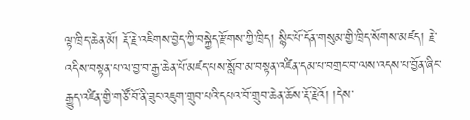ལྟ་ཁྲིད་ཆེན་མོ། རྡོ་རྗེ་འཇིགས་བྱེད་ཀྱི་བསྐྱེད་རྫོགས་ཀྱི་ཁྲིད། སྙིང་པོ་དོན་གསུམ་གྱི་ཁྲིད་སོགས་མཛད། རྗེ་འདིས་བསྟན་པ་ལ་བྱ་བ་རྒྱ་ཆེན་པོ་མཛད་པས་སློབ་མ་བསྟན་འཛིན་དམ་པ་བགྲང་བ་ལས་འདས་པ་བྱོན་ཞིང་རྒྱུད་འཛིན་གྱི་གཙོ་བོ་ནི་ཟུང་འཇུག་གྲུབ་པའི་དཔའ་བོ་གྲུབ་ཆེན་ཆོས་རྡོ་རྗེའོ། །དེས་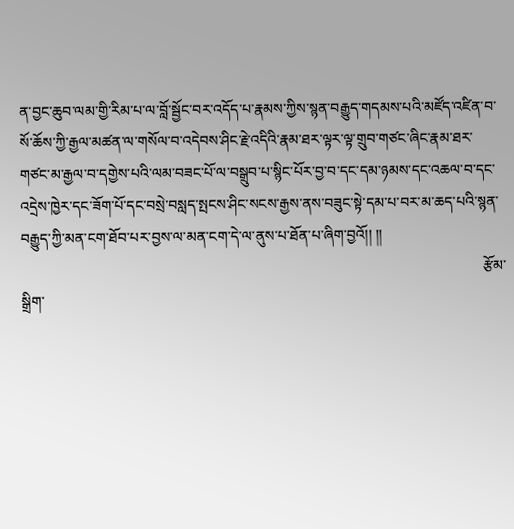ན་བྱང་ཆུབ་ལམ་གྱི་རིམ་པ་ལ་བློ་སྦྱོང་བར་འདོད་པ་རྣམས་ཀྱིས་སྙན་བརྒྱུད་གདམས་པའི་མཛོད་འཛིན་བ་སོ་ཆོས་ཀྱི་རྒྱལ་མཚན་ལ་གསོལ་བ་འདེབས་ཤིང་རྗེ་འདིའི་རྣམ་ཐར་ལྟར་ལྟ་གྲུབ་གཙང་ཞིང་རྣམ་ཐར་གཙང་མ་རྒྱལ་བ་དགྱེས་པའི་ལམ་བཟང་པོ་ལ་བསྒྲུབ་པ་སྙིང་པོར་བྱ་བ་དང་དམ་ཉམས་དང་འཆལ་བ་དང་འདྲེས་ཁྱེར་དང་ཟོག་པོ་དང་བསྲེ་བསླད་སྤངས་ཤིང་སངས་རྒྱས་ནས་བཟུང་སྟེ་དམ་པ་བར་མ་ཆད་པའི་སྙན་བརྒྱུད་ཀྱི་མན་ངག་ཐོབ་པར་བྱས་ལ་མན་ངག་དེ་ལ་ནུས་པ་ཐོན་པ་ཞིག་བྱའོ།། །།
                                                                                                                               རྩོམ་སྒྲིག་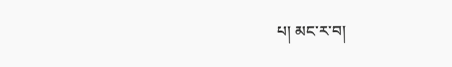པ། མང་ར་བ།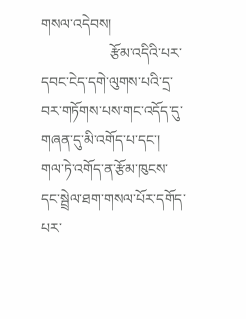གསལ་འདེབས།
                   རྩོམ་འདིའི་པར་དབང་ངེད་དགེ་ལུགས་པའི་དྲ་བར་གཏོགས་པས་གང་འདོད་དུ་གཞན་དུ་མི་འགོད་པ་དང་། གལ་ཏེ་འགོད་ན་རྩོམ་ཁུངས་དང་སྦྲེལ་ཐག་གསལ་པོར་དགོད་པར་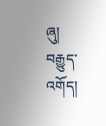ཞུ།
བརྒྱུད་འགོད།